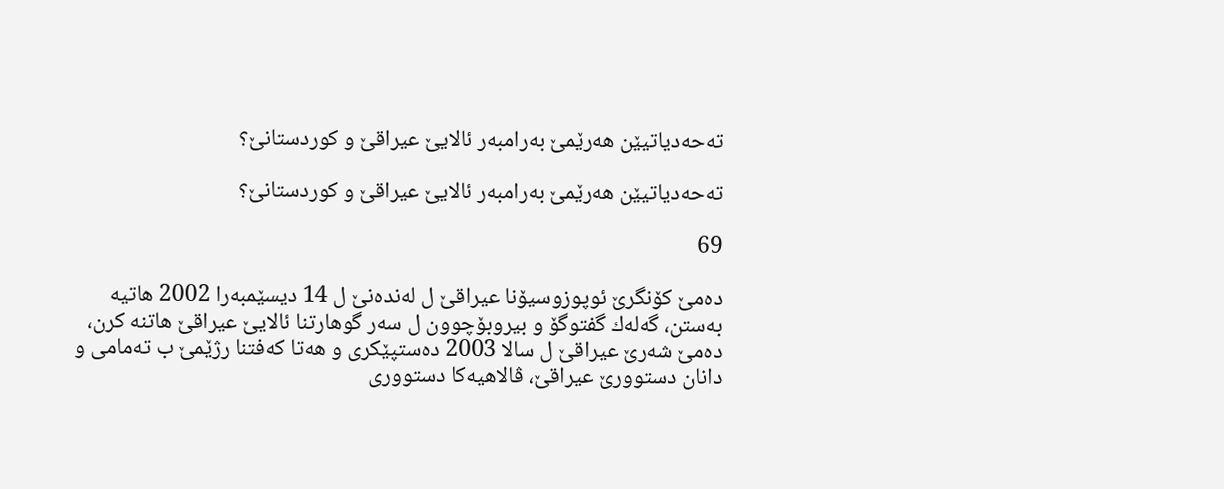ته‌حه‌دیاتیێن هه‌رێمێ به‌رامبه‌ر ئالایێ عیراقێ و كوردستانێ؟

ته‌حه‌دیاتیێن هه‌رێمێ به‌رامبه‌ر ئالایێ عیراقێ و كوردستانێ؟

69

ده‌مێ كۆنگرێ ئوپوزوسیۆنا عیراقێ ل له‌نده‌نێ ل 14 دیسێمبه‌را 2002 هاتیه‌ به‌ستن، گه‌له‌ك گفتوگۆ و بیروبۆچوون ل سه‌ر گوهارتنا ئالایێ عیراقێ هاتنه‌ كرن،
ده‌مێ شه‌رێ عیراقێ ل سالا 2003 ده‌ستپێكرى و هه‌تا كه‌فتنا رژێمێ ب ته‌مامى و دانان دستوورێ عیراقێ، ڤالاهیه‌كا دستوورى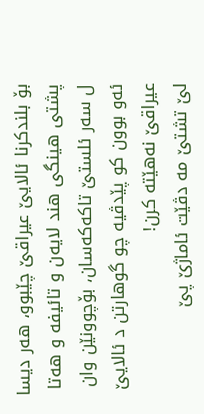بۆ بلندكرنا ئالایێ عیراقێ چێبوو، هه‌ر دیسا پشتى هینگى هند لایه‌ن و تائیفه‌ و هه‌تا ل سه‌ر ئلستێ تاكه‌كه‌سان، بۆچوونێن وان ئه‌و بوون كو پێدڤیه‌ چو گوهارتن د ئالایێ عیراقێ نه‌هێته‌ كرن!
لێ تشتێ مه‌ دڤێت ئاماژێ پێ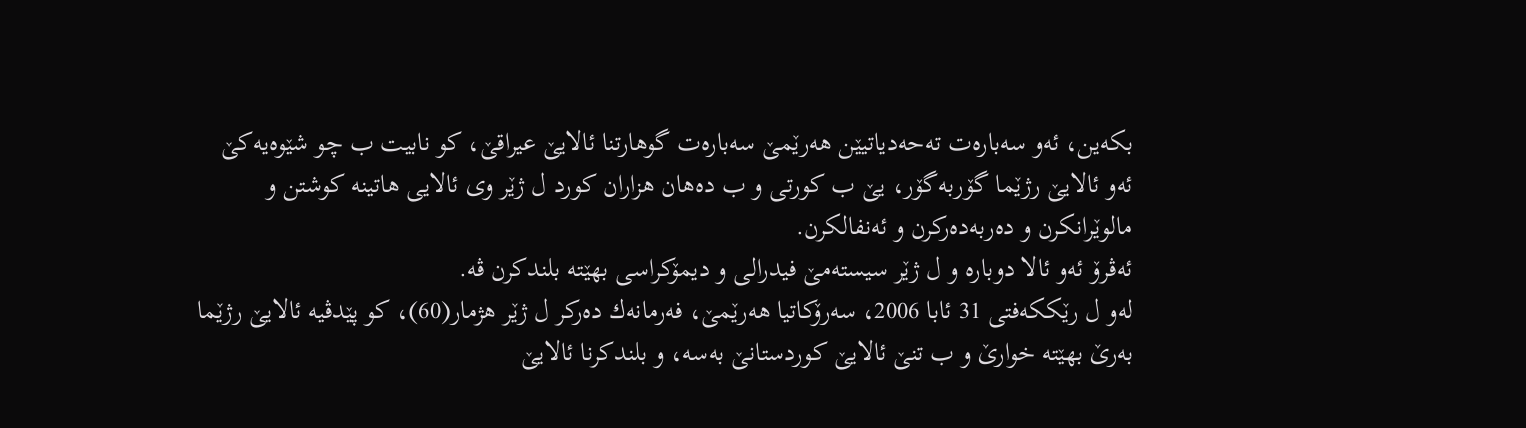بكه‌ین، ئه‌و سه‌باره‌ت ته‌حه‌دیاتیێن هه‌رێمێ سه‌باره‌ت گوهارتنا ئالایێ عیراقێ، كو نابیت ب چو شێوه‌یه‌كێ ئه‌و ئالایێ رژێما گۆربه‌گۆر، یێ ب كورتى و ب ده‌هان هزاران كورد ل ژێر وى ئالایى هاتینه‌ كوشتن و مالوێرانكرن و ده‌ربه‌ده‌ركرن و ئه‌نفالكرن.
ئه‌ڤرۆ ئه‌و ئالا دوباره‌ و ل ژێر سیسته‌مێ فیدرالى و دیمۆكراسى بهێته‌ بلندكرن ڤه‌.
له‌و ل رێككه‌فتى 31 ئابا 2006، سه‌رۆكاتیا هه‌رێمێ، فه‌رمانه‌ك ده‌ركر ل ژێر هژمار(60)، كو پێدڤیه‌ ئالایێ رژێما به‌رێ بهێته‌ خوارێ و ب تنێ ئالایێ كوردستانێ به‌سه‌، و بلندكرنا ئالایێ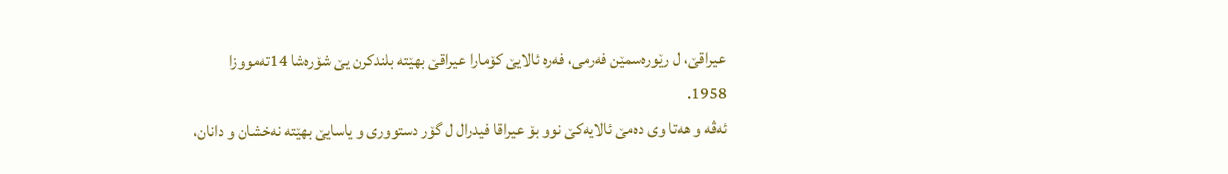عیراقێ، ل رێوره‌سمێن فه‌رمى، فه‌ره‌ ئالایێ كۆمارا عیراقێ بهێته‌ بلندكرن یێ شۆره‌شا 14ته‌مووزا 1958.
ئه‌ڤه‌ و هه‌تا وى ده‌مێ ئالایه‌كێ نوو بۆ عیراقا فیدرال ل گۆر دستوورى و یاسایێ بهێته‌ نه‌خشان و دانان،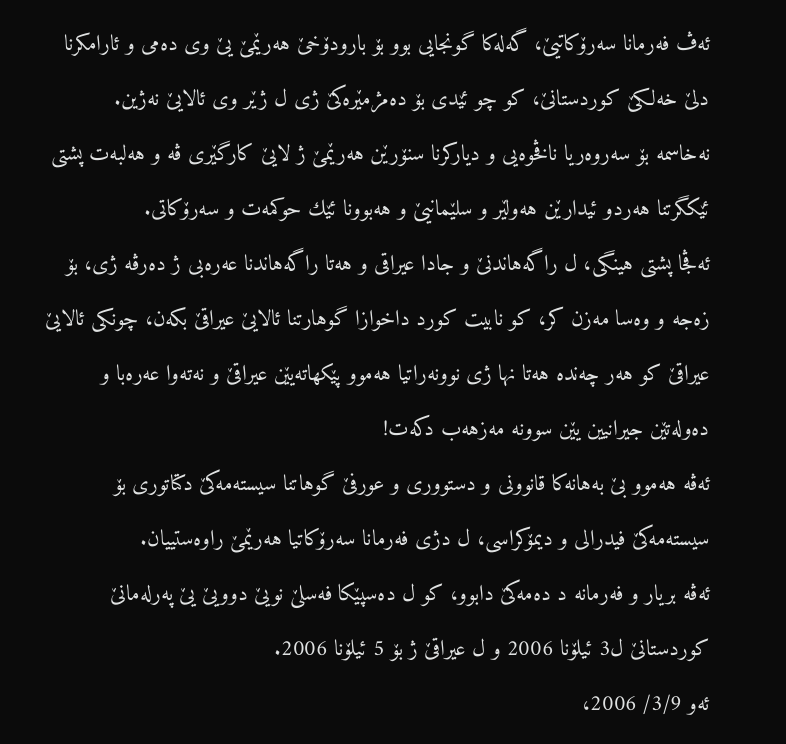ئه‌ڤ فه‌رمانا سه‌رۆكاتیێ، گه‌له‌كا گونجایى بوو بۆ بارودۆخێ هه‌رێمێ یێ وى ده‌مى و ئارامكرنا دلێ خه‌لكێ كوردستانێ، كو چو ئێدى بۆ ده‌مژمێره‌كێ ژى ل ژێر وى ئالایێ نه‌ژین.
نه‌خاسمه‌ بۆ سه‌روه‌ریا ناڤخوه‌یى و دیاركرنا سنۆرێن هه‌رێمێ ژ لایێ كارگێری ڤه‌ و هه‌لبه‌ت پشتى ئێكگرتنا هه‌ردو ئیدارێن هه‌ولێر و سلێمانیێ و هه‌بوونا ئێك حوكمه‌ت و سه‌رۆكاتى.
ئه‌ڤجا پشتى هینگى، ل راگه‌هاندنێ و جادا عیراقى و هه‌تا راگه‌هاندنا عه‌ره‌بى ژ ده‌رڤه‌ ژى، بۆ زه‌جه‌ و وه‌سا مه‌زن كر، كو نابیت كورد داخوازا گوهارتنا ئالایێ عیراقێ بكه‌ن، چونكى ئالایێ عیراقێ كو هه‌ر چه‌نده‌ هه‌تا نها ژى نوونه‌راتیا هه‌موو پێكهاته‌یێن عیراقێ و نه‌ته‌وا عه‌ره‌با و ده‌وله‌تێن جیرانیین یێن سوونه‌ مه‌زهه‌ب دكه‌ت!
ئه‌ڤه‌ هه‌موو بێ به‌هانه‌كا قانوونى و دستوورى و عورفێ گوهاتنا سیسته‌مه‌كێ دكتاتورى بۆ سیسته‌مه‌كێ فیدرالى و دیمۆكراسى، ل دژى فه‌رمانا سه‌رۆكاتیا هه‌رێمێ راوه‌ستییان.
ئه‌ڤه‌ بریار و فه‌رمانه‌ د ده‌مه‌كێ دابوو، كو ل ده‌سپێكا فه‌سلێ نویێ دوویێ یێ په‌رله‌مانێ كوردستانێ ل3 ئیلۆنا 2006 و ل عیراقێ ژ بۆ 5 ئیلۆنا 2006.
ئه‌و 3/9/ 2006،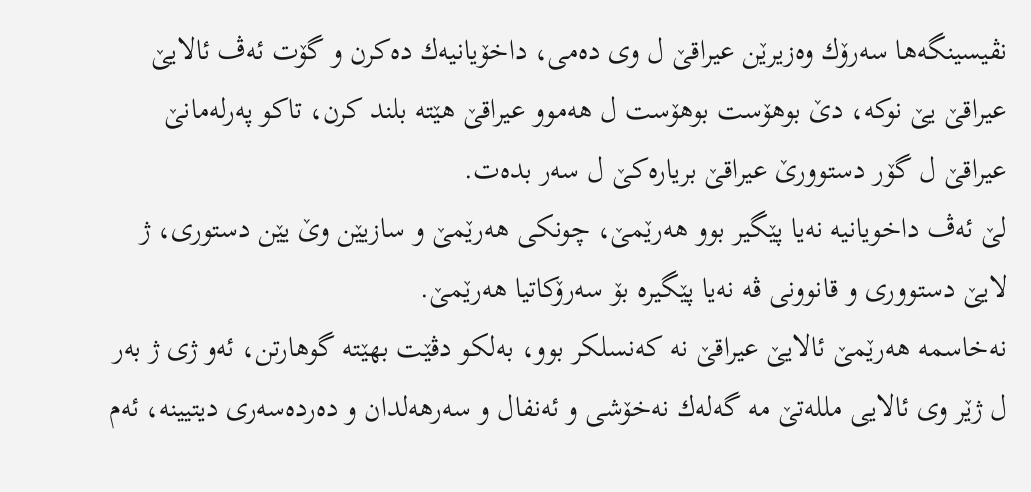نڤیسینگه‌ها سه‌رۆك وه‌زیرێن عیراقێ ل وى ده‌مى، داخۆیانیه‌ك ده‌كرن و گۆت ئه‌ڤ ئالایێ عیراقێ یێ نوكه‌، دێ بوهۆست بوهۆست ل هه‌موو عیراقێ هێته‌ بلند كرن، تاكو په‌رله‌مانێ عیراقێ ل گۆر دستوورێ عیراقێ بریاره‌كێ ل سه‌ر بده‌ت.
لێ ئه‌ڤ داخویانیه‌ نه‌یا پێگیر بوو هه‌رێمێ، چونكى هه‌رێمێ و سازیێن وێ یێن دستورى، ژ لایێ دستوورى و قانوونى ڤه‌ نه‌یا پێگیره‌ بۆ سه‌رۆكاتیا هه‌رێمێ.
نه‌خاسمه‌ هه‌رێمێ ئالایێ عیراقێ نه‌ كه‌نسلكر بوو، به‌لكو دڤێت بهێته‌ گوهارتن، ئه‌و ژى ژ به‌ر ل ژێر وى ئالایى ملله‌تێ مه‌ گه‌له‌ك نه‌خۆشى و ئه‌نفال و سه‌رهه‌لدان و ده‌رده‌سه‌رى دیتیینه‌، ئه‌م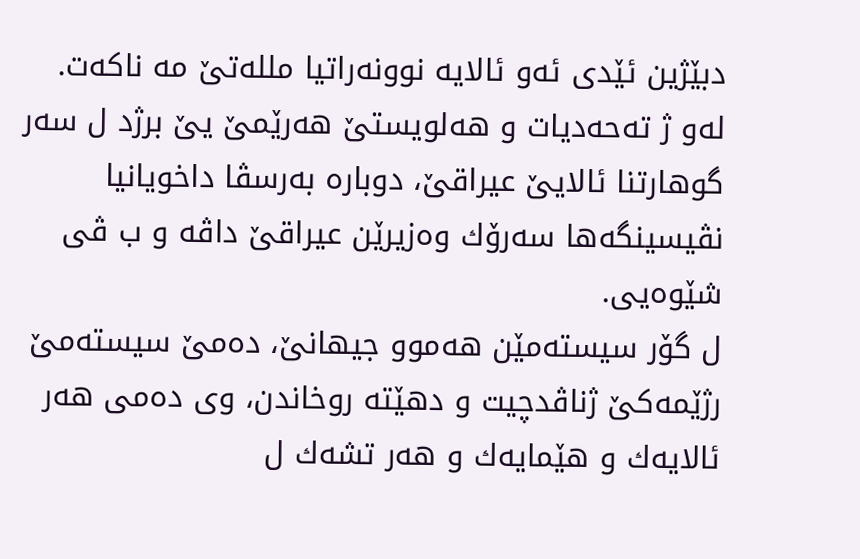دبێژین ئێدى ئه‌و ئالایه‌ نوونه‌راتیا ملله‌تێ مه‌ ناكه‌ت.
له‌و ژ ته‌حه‌دیات و هه‌لویستێ هه‌رێمێ یێ برژد ل سه‌ر گوهارتنا ئالایێ عیراقێ، دوباره‌ به‌رسڤا داخویانیا نڤیسینگه‌ها سه‌رۆك وه‌زیرێن عیراقێ داڤه‌ و ب ڤى شێوه‌یى.
ل گۆر سیسته‌مێن هه‌موو جیهانێ، ده‌مێ سیسته‌مێ رژێمه‌كێ ژناڤدچیت و دهێته‌ روخاندن، وى ده‌مى هه‌ر ئالایه‌ك و هێمایه‌ك و هه‌ر تشه‌ك ل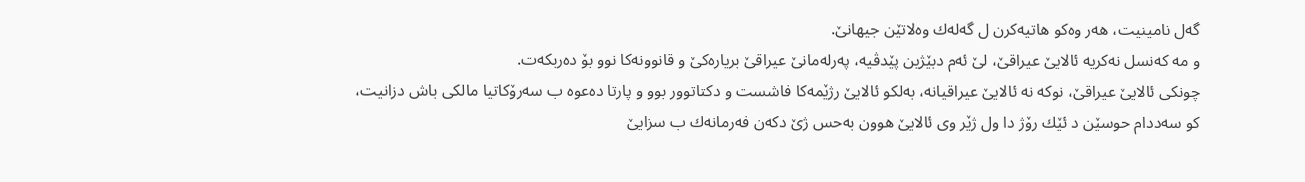گه‌ل نامینیت، هه‌ر وه‌كو هاتیه‌كرن ل گه‌له‌ك وه‌لاتێن جیهانێ.
و مه‌ كه‌نسل نه‌كریه‌ ئالایێ عیراقێ، لێ ئه‌م دبێژین پێدڤیه‌، په‌رله‌مانێ عیراقێ بریاره‌كێ و قانوونه‌كا نوو بۆ ده‌ربكه‌ت.
چونكى ئالایێ عیراقێ، نوكه‌ نه‌ ئالایێ عیراقیانه‌، به‌لكو ئالایێ رژێمه‌كا فاشست و دكتاتوور بوو و پارتا ده‌عوه‌ ب سه‌رۆكاتیا مالكى باش دزانیت، كو سه‌ددام حوسێن د ئێك رۆژ دا ول ژێر وى ئالایێ هوون به‌حس ژێ دكه‌ن فه‌رمانه‌ك ب سزایێ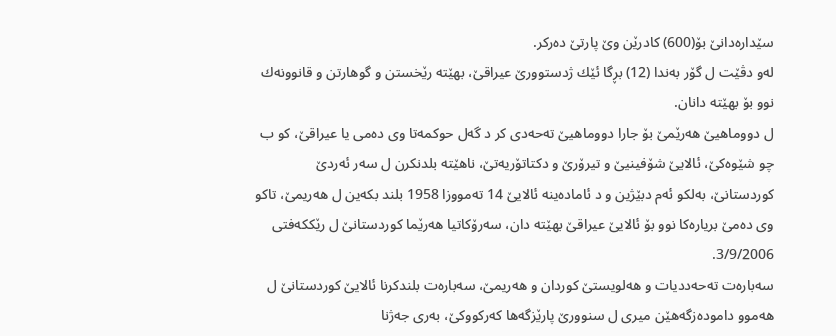سێداره‌دانێ بۆ(600) كادرێن وێ پارتێ ده‌ركر.
له‌و دڤێت ل گۆر به‌ندا (12) بڕگا ئێك ژدستوورێ عیراقێ، بهێته‌ رێخستن و گوهارتن و قانوونه‌ك نوو بۆ بهێته‌ دانان.
ل دووماهیێ هه‌رێمێ بۆ جارا دووماهیێ ته‌حه‌دى كر د گه‌ل حوكمه‌تا وى ده‌می یا عیراقێ، كو ب چو شێوه‌كێ، ئالایێ شۆفینیێ و تیرۆرێ و دكتاتۆریه‌تێ، ناهێته‌ بلدنكرن ل سه‌ر ئه‌ردێ كوردستانێ، به‌لكو ئه‌م دبێژین و د ئاماده‌ینه‌ ئالایێ 14 ته‌مووزا 1958 بلند بكه‌ین ل هه‌ریمێ، تاكو وى ده‌مێ بریاره‌كا نوو بۆ ئالایێ عیراقێ بهێته‌ دان، سه‌رۆكاتیا هه‌رێما كوردستانێ ل رێككه‌فتى 3/9/2006.
سه‌باره‌ت ته‌حه‌ددیات و هه‌لویستێ كوردان و هه‌ریمێ، سه‌باره‌ت بلندكرنا ئالایێ كوردستانێ ل هه‌موو داموده‌زگه‌هێن میرى ل سنوورێ پارێزگه‌ها كه‌ركووكێ، به‌رى جه‌ژنا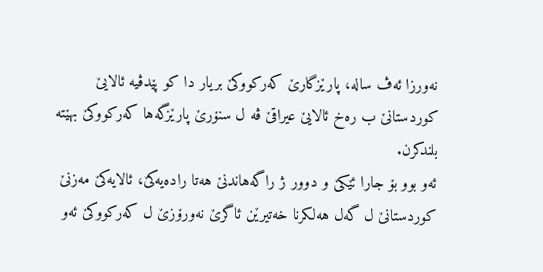نه‌ورزا ئه‌ڤ ساله‌، پارێزگارێ كه‌ركووكێ بریار دا كو پێدڤیه‌ ئالایێ كوردستانێ ب ره‌خ ئالایێ عیراقێ ڤه‌ ل سنۆرێ پارێزگه‌ها كه‌ركووكێ بهێته‌ بلندكرن.
ئه‌و بوو بۆ جارا ئێكێ و دوور ژ راگه‌هاندنێ هه‌تا راده‌یه‌كێ، ئالایه‌كێ مه‌زنێ كوردستانێ ل گه‌ل هه‌لكرنا خه‌تیرێن ئاگرێ نه‌ورۆزێ ل كه‌ركووكێ ئه‌و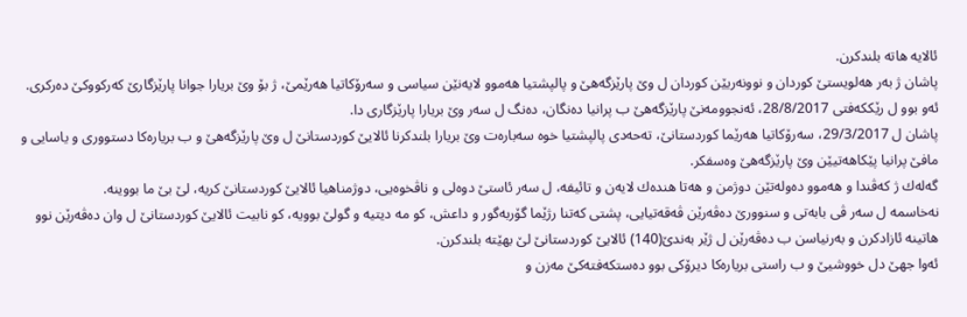ئالایه‌ هاته‌ بلندكرن.
پاشان ژ به‌ر هه‌لویستێ كوردان و نوونه‌ریێن كوردان ل وێ پارێزگه‌هێ و پالپشتیا هه‌موو لایه‌نێن سیاسى و سه‌رۆكاتیا هه‌رێمێ، ژ بۆ وێ بریارا جوانا پارێزگارێ كه‌ركووكێ ده‌ركرى.
ئه‌و بوو ل رێككه‌فتى 28/8/2017، ئه‌نجوومه‌نێ پارێزگه‌هێ ب پرانیا ده‌نگان، ده‌نگ ل سه‌ر وێ بریارا پارێزگارى دا.
پاشان ل 29/3/2017، سه‌رۆكاتیا هه‌رێما كوردستانێ، ته‌حه‌دى پالپشتیا خوه‌ سه‌باره‌ت وێ بریارا بلندكرنا ئالایێ كوردستانێ ل وێ پارێزگه‌هێ و ب بریاره‌كا دستوورى و یاسایى و مافێ پرانیا پێكاهه‌تیێن وێ پارێزگه‌هێ وه‌سفكر.
گه‌له‌ك ژ كه‌ڤندا و هه‌موو ده‌وله‌تێن دوژمن و هه‌تا هنده‌ك لایه‌ن و تائیفه‌، ل سه‌ر ئاستێ دوه‌لى و ناڤخوه‌یى، دوژمناهیا ئالایێ كوردستانێ كریه‌، لێ بێ ما بووینه‌.
نه‌خاسمه‌ ل سه‌ر ڤى بابه‌تى و سنوورێ ده‌ڤه‌رێن ڤه‌قه‌تیایى، پشتى كه‌تنا رژێما گۆربه‌گور و داعش، كو مه‌ دیتیه‌ و گولێ بوویه‌، كو نابیت ئالایێ كوردستانێ ل وان ده‌ڤه‌رێن نوو هاتینه‌ ئازادكرن و به‌رنیاسن ب ده‌ڤه‌رێن ل ژێر به‌ندێ(140) ئالایێ كوردستانێ لێ بهێته‌ بلندكرن.
ئه‌وا جهێ دل خووشیێ و ب راستى بریاره‌كا دیرۆكى بوو ده‌ستكه‌فته‌كێ مه‌زن و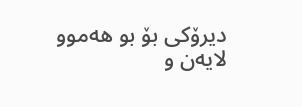دیرۆكى بۆ بو هه‌موو لایه‌ن و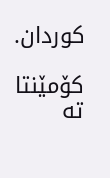كوردان.

کۆمێنتا تە